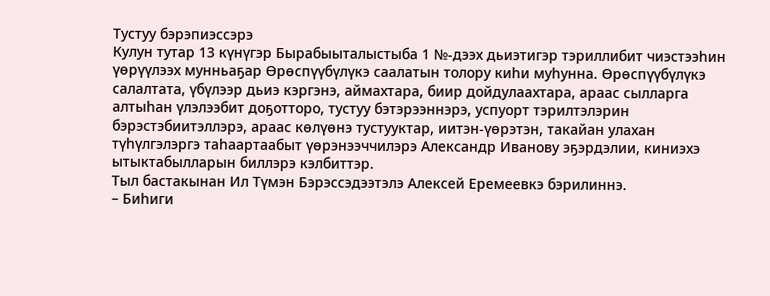Тустуу бэрэпиэссэрэ
Кулун тутар 13 күнүгэр Бырабыыталыстыба 1 №-дээх дьиэтигэр тэриллибит чиэстээһин үөрүүлээх мунньаҕар Өрөспүүбүлүкэ саалатын толору киһи муһунна. Өрөспүүбүлүкэ салалтата, үбүлээр дьиэ кэргэнэ, аймахтара, биир дойдулаахтара, араас сылларга алтыһан үлэлээбит доҕотторо, тустуу бэтэрээннэрэ, успуорт тэрилтэлэрин бэрэстэбиитэллэрэ, араас көлүөнэ тустууктар, иитэн-үөрэтэн, такайан улахан түһүлгэлэргэ таһаартаабыт үөрэнээччилэрэ Александр Иванову эҕэрдэлии, киниэхэ ытыктабылларын биллэрэ кэлбиттэр.
Тыл бастакынан Ил Түмэн Бэрэссэдээтэлэ Алексей Еремеевкэ бэрилиннэ.
– Биһиги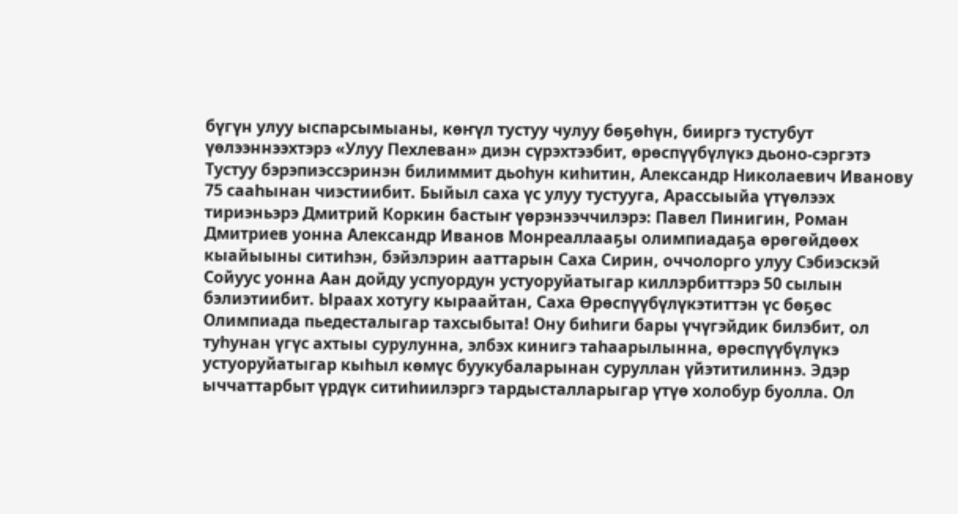бүгүн улуу ыспарсымыаны, көҥүл тустуу чулуу бөҕөһүн, бииргэ тустубут үөлээннээхтэрэ «Улуу Пехлеван» диэн сүрэхтээбит, өрөспүүбүлүкэ дьоно-сэргэтэ Тустуу бэрэпиэссэринэн билиммит дьоһун киһитин, Александр Николаевич Иванову 75 сааһынан чиэстиибит. Быйыл саха үс улуу тустууга, Арассыыйа үтүөлээх тириэньэрэ Дмитрий Коркин бастыҥ үөрэнээччилэрэ: Павел Пинигин, Роман Дмитриев уонна Александр Иванов Монреаллааҕы олимпиадаҕа өрөгөйдөөх кыайыыны ситиһэн, бэйэлэрин ааттарын Саха Сирин, оччолорго улуу Сэбиэскэй Сойуус уонна Аан дойду успуордун устуоруйатыгар киллэрбиттэрэ 50 сылын бэлиэтиибит. Ыраах хотугу кыраайтан, Саха Өрөспүүбүлүкэтиттэн үс бөҕөс Олимпиада пьедесталыгар тахсыбыта! Ону биһиги бары үчүгэйдик билэбит, ол туһунан үгүс ахтыы сурулунна, элбэх кинигэ таһаарылынна, өрөспүүбүлүкэ устуоруйатыгар кыһыл көмүс буукубаларынан суруллан үйэтитилиннэ. Эдэр ыччаттарбыт үрдүк ситиһиилэргэ тардысталларыгар үтүө холобур буолла. Ол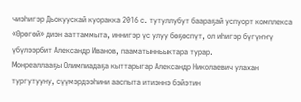чиэһигэр Дьокуускай куоракка 2016 с. тутуллубут баараҕай успуорт комплекса «Өрөгөй» диэн ааттаммыта, иннигэр үс улуу бөҕөспүт, ол иһигэр бүгүҥҥү үбүлээрбит Александр Иванов, пааматынньыктара турар.
Монреаллааҕы Олимпиадаҕа кыттарыгар Александр Николаевич улахан тургутууну, сүүмэрдээһини ааспыта итиэннэ бэйэтин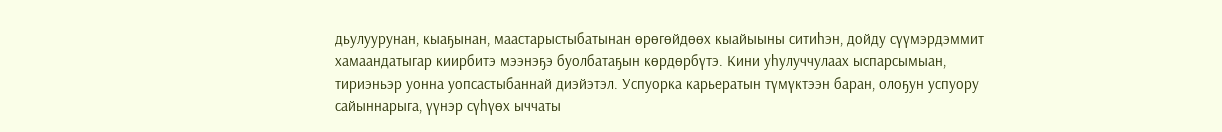дьулуурунан, кыаҕынан, маастарыстыбатынан өрөгөйдөөх кыайыыны ситиһэн, дойду сүүмэрдэммит хамаандатыгар киирбитэ мээнэҕэ буолбатаҕын көрдөрбүтэ. Кини уһулуччулаах ыспарсымыан, тириэньэр уонна уопсастыбаннай диэйэтэл. Успуорка карьератын түмүктээн баран, олоҕун успуору сайыннарыга, үүнэр сүһүөх ыччаты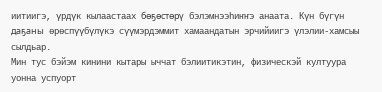иитиигэ, үрдүк кылаастаах бөҕөстөрү бэлэмнээһиҥҥэ анаата. Күн бүгүн даҕаны өрөспүүбүлүкэ сүүмэрдэммит хамаандатын эрчийиигэ үлэлии-хамсыы сылдьар.
Мин тус бэйэм кинини кытары ыччат бэлиитикэтин, физическэй култуура уонна успуорт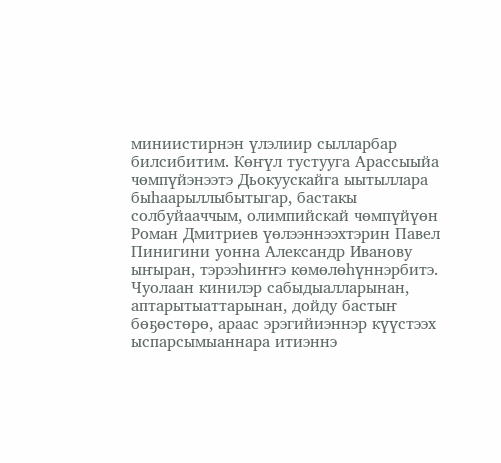миниистирнэн үлэлиир сылларбар билсибитим. Көҥүл тустууга Арассыыйа чөмпүйэнээтэ Дьокуускайга ыытыллара быһаарыллыбытыгар, бастакы солбуйааччым, олимпийскай чөмпүйүөн Роман Дмитриев үөлээннээхтэрин Павел Пинигини уонна Александр Иванову ыҥыран, тэрээһиҥҥэ көмөлөһүннэрбитэ. Чуолаан кинилэр сабыдыалларынан, аптарытыаттарынан, дойду бастыҥ бөҕөстөрө, араас эрэгийиэннэр күүстээх ыспарсымыаннара итиэннэ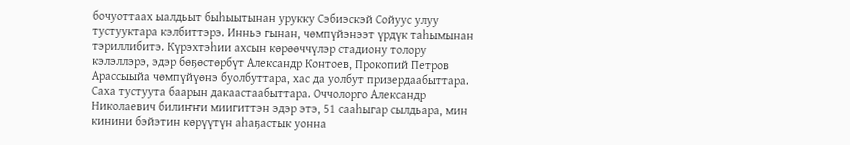бочуоттаах ыалдьыт быһыытынан урукку Сэбиэскэй Сойуус улуу тустууктара кэлбиттэрэ. Инньэ гынан, чөмпүйэнээт үрдүк таһымынан тэриллибитэ. Күрэхтэһии ахсын көрөөччүлэр стадиону толору кэлэллэрэ, эдэр бөҕөстөрбүт Александр Контоев, Прокопий Петров Арассыыйа чөмпүйүөнэ буолбуттара, хас да уолбут призердаабыттара. Саха тустуута баарын дакаастаабыттара. Оччолорго Александр Николаевич билиҥҥи миигиттэн эдэр этэ, 51 сааһыгар сылдьара, мин кинини бэйэтин көрүүтүн аһаҕастык уонна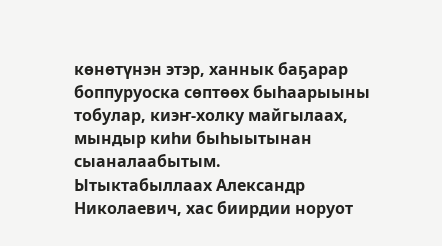көнөтүнэн этэр, ханнык баҕарар боппуруоска сөптөөх быһаарыыны тобулар, киэҥ-холку майгылаах, мындыр киһи быһыытынан сыаналаабытым.
Ытыктабыллаах Александр Николаевич, хас биирдии норуот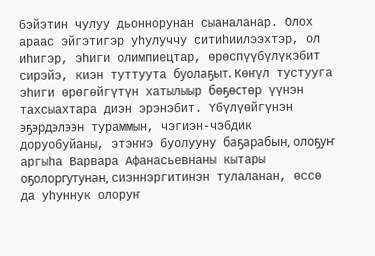бэйэтин чулуу дьоннорунан сыаналанар. Олох араас эйгэтигэр уһулуччу ситиһиилээхтэр, ол иһигэр, эһиги олимпиецтар, өрөспүүбүлүкэбит сирэйэ, киэн туттуута буолаҕыт. Көҥүл тустууга эһиги өрөгөйгүтүн хатылыыр бөҕөстөр үүнэн тахсыахтара диэн эрэнэбит. Үбүлүөйгүнэн эҕэрдэлээн тураммын, чэгиэн-чэбдик доруобуйаны, этэҥҥэ буолууну баҕарабын, олоҕуҥ аргыһа Варвара Афанасьевнаны кытары оҕолоргутунан, сиэннэргитинэн тулаланан, өссө да уһуннук олоруҥ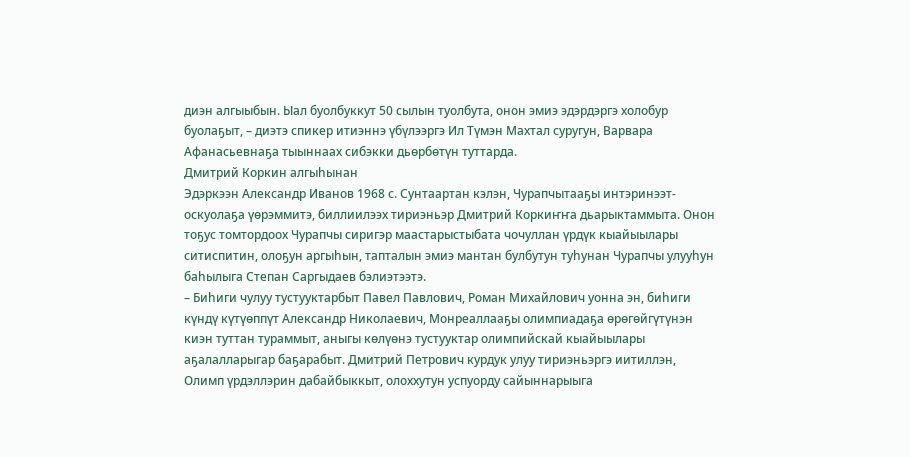диэн алгыыбын. Ыал буолбуккут 50 сылын туолбута, онон эмиэ эдэрдэргэ холобур буолаҕыт, – диэтэ спикер итиэннэ үбүлээргэ Ил Түмэн Махтал суругун, Варвара Афанасьевнаҕа тыыннаах сибэкки дьөрбөтүн туттарда.
Дмитрий Коркин алгыһынан
Эдэркээн Александр Иванов 1968 с. Сунтаартан кэлэн, Чурапчытааҕы интэринээт-оскуолаҕа үөрэммитэ, биллиилээх тириэньэр Дмитрий Коркиҥҥа дьарыктаммыта. Онон тоҕус томтордоох Чурапчы сиригэр маастарыстыбата чочуллан үрдүк кыайыылары ситиспитин, олоҕун аргыһын, тапталын эмиэ мантан булбутун туһунан Чурапчы улууһун баһылыга Степан Саргыдаев бэлиэтээтэ.
– Биһиги чулуу тустууктарбыт Павел Павлович, Роман Михайлович уонна эн, биһиги күндү күтүөппүт Александр Николаевич, Монреаллааҕы олимпиадаҕа өрөгөйгүтүнэн киэн туттан тураммыт, аныгы көлүөнэ тустууктар олимпийскай кыайыылары аҕалалларыгар баҕарабыт. Дмитрий Петрович курдук улуу тириэньэргэ иитиллэн, Олимп үрдэллэрин дабайбыккыт, олоххутун успуорду сайыннарыыга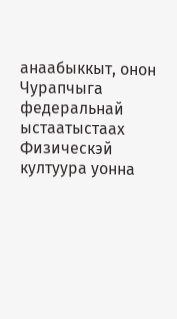анаабыккыт, онон Чурапчыга федеральнай ыстаатыстаах Физическэй култуура уонна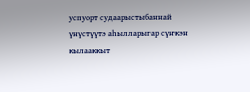успуорт судаарыстыбаннай үнүстүүтэ аһылларыгар сүҥкэн кылааккыт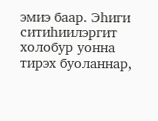эмиэ баар. Эһиги ситиһиилэргит холобур уонна тирэх буоланнар,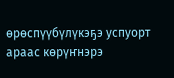өрөспүүбүлүкэҕэ успуорт араас көрүҥнэрэ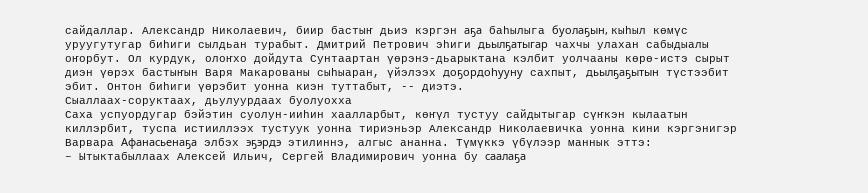сайдаллар. Александр Николаевич, биир бастыҥ дьиэ кэргэн аҕа баһылыга буолаҕын, кыһыл көмүс уруугутугар биһиги сылдьан турабыт. Дмитрий Петрович эһиги дьылҕатыгар чахчы улахан сабыдыалы оҥорбут. Ол курдук, олоҥхо дойдута Сунтаартан үөрэнэ-дьарыктана кэлбит уолчааны көрө-истэ сырыт диэн үөрэх бастыҥын Варя Макарованы сыһыаран, үйэлээх доҕордоһууну сахпыт, дьылҕаҕытын түстээбит эбит. Онтон биһиги үөрэбит уонна киэн туттабыт, -- диэтэ.
Сыаллаах-соруктаах, дьулуурдаах буолуохха
Саха успуордугар бэйэтин суолун-ииһин хаалларбыт, көҥүл тустуу сайдытыгар сүҥкэн кылаатын киллэрбит, туспа истииллээх тустуук уонна тириэньэр Александр Николаевичка уонна кини кэргэнигэр Варвара Афанасьенаҕа элбэх эҕэрдэ этилиннэ, алгыс ананна. Түмүккэ үбүлээр маннык эттэ:
– Ытыктабыллаах Алексей Ильич, Сергей Владимирович уонна бу саалаҕа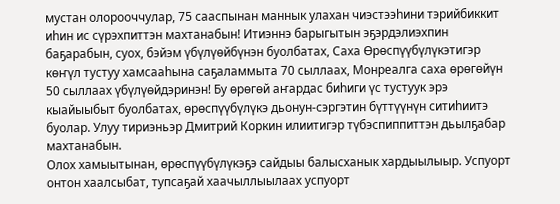мустан олорооччулар, 75 сааспынан маннык улахан чиэстээһини тэрийбиккит иһин ис сүрэхпиттэн махтанабын! Итиэннэ барыгытын эҕэрдэлиэхпин баҕарабын, суох, бэйэм үбүлүөйбүнэн буолбатах, Саха Өрөспүүбүлүкэтигэр көҥүл тустуу хамсааһына саҕаламмыта 70 сыллаах, Монреалга саха өрөгөйүн 50 сыллаах үбүлүөйдэринэн! Бу өрөгөй аҥардас биһиги үс тустуук эрэ кыайыыбыт буолбатах, өрөспүүбүлүкэ дьонун-сэргэтин бүттүүнүн ситиһиитэ буолар. Улуу тириэньэр Дмитрий Коркин илиитигэр түбэспиппиттэн дьылҕабар махтанабын.
Олох хамыытынан, өрөспүүбүлүкэҕэ сайдыы балысханык хардыылыыр. Успуорт онтон хаалсыбат, тупсаҕай хаачыллыылаах успуорт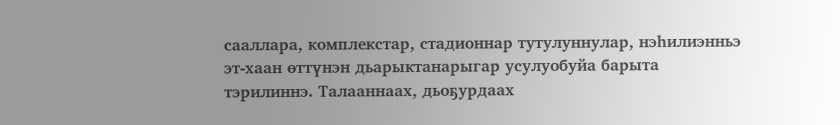сааллара, комплекстар, стадионнар тутулуннулар, нэһилиэнньэ эт-хаан өттүнэн дьарыктанарыгар усулуобуйа барыта тэрилиннэ. Талааннаах, дьоҕурдаах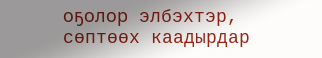оҕолор элбэхтэр, сөптөөх каадырдар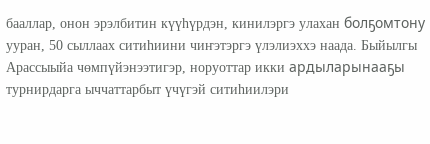бааллар, онон эрэлбитин күүһүрдэн, кинилэргэ улахан болҕомтону ууран, 50 сыллаах ситиһиини чиҥэтэргэ үлэлиэххэ наада. Быйылгы Арассыыйа чөмпүйэнээтигэр, норуоттар икки ардыларынааҕы турнирдарга ыччаттарбыт үчүгэй ситиһиилэри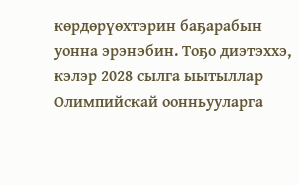көрдөрүөхтэрин баҕарабын уонна эрэнэбин. Тоҕо диэтэххэ, кэлэр 2028 сылга ыытыллар Олимпийскай оонньууларга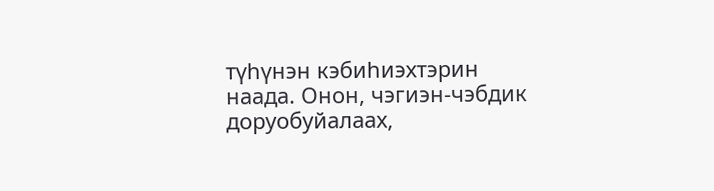түһүнэн кэбиһиэхтэрин наада. Онон, чэгиэн-чэбдик доруобуйалаах,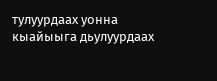тулуурдаах уонна кыайыыга дьулуурдаах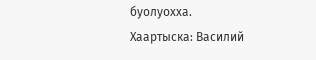буолуохха.
Хаартыска: Василий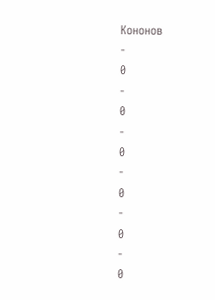Кононов
-
0
-
0
-
0
-
0
-
0
-
0